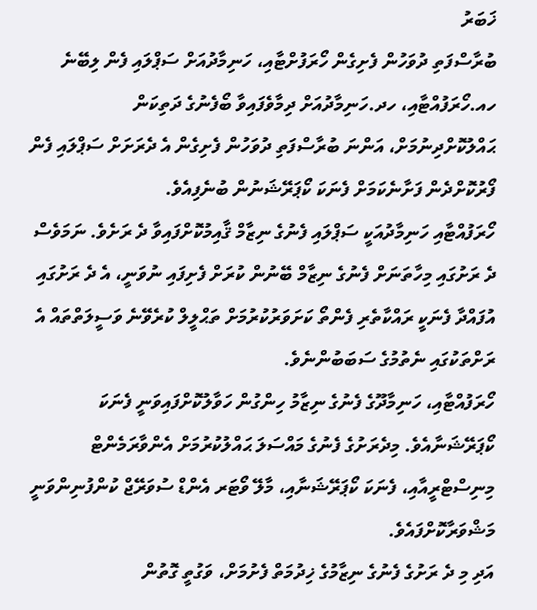ޚަބަރު
ބުރާސްފަތި ދުވަހުން ފެށިގެން ހޯރަފުށްޓާއި، ހަނިމާދުއަށް ސަޕްލައި ފެން ލިބޭނެ
ހއ.ހޯރަފުއްޓާއި، ހދ.ހަނިމާދުއަށް ދިމާވެފައިވާ ބޯފެނުގެ ދަތިކަން ޙައްލުކޮށްދިނުމަށް، އަންނަ ބުރާސްފަތި ދުވަހުން ފެށިގެން އެ ދެރަށަށް ސަޕްލައި ފެން ފޯރުކޮށްދެން ފަށާނެކަމަށް ފެނަކަ ކޯޕަރޭޝަނުން ބުނެފިއެވެ.
ހޯރަފުއްޓާއި ހަނިމާދުއަކީ ސަޕްލައި ފެނުގެ ނިޒާމް ޤާއިމުކޮށްފައިވާ ދެ ރަށެވެ. ނަމަވެސް ދެ ރަށުގައި މިހާތަނަށް ފެނުގެ ނިޒާމް ބޭނުން ކުރަށް ފެށިފައި ނުވަނީ، އެ ދެ ރަށުގައި އުފައްދާ ފެނަކީ ރައްކާތެރި ފެންތޯ ކަށަވަރުކުރުމަށް ތަޙްލީލް ކުރެވޭނެ ވަސީލަތްތައް އެ ރަށްތަކުގައި ނެތުމުގެ ސަބަބުންނެވެ.
ހޯރަފުއްޓާއި، ހަނިމާދޫގެ ފެނުގެ ނިޒާމު ހިންގުން ހަވާލުކޮށްފައިވަނީ ފެނަކަ ކޯޕަރޭޝަނާއެވެ. މިދެރަށުގެ ފެނުގެ މައްސަލަ ޙައްލުކުރުމަށް އެންވާރަމެންޓް މިނިސްޓްރީއާއި، ފެނަކަ ކޯޕަރޭޝަނާއި، މާލޭ ވޯޓަރ އެންޑް ސުވަރޭޖް ކުންފުނިންވަނީ މަޝްވަރާކޮށްފައެވެ.
އަދި މި ދެ ރަށުގެ ފެނުގެ ނިޒާމުގެ ޚިދުމަތް ފެށުމަށް، ވަގުތީ ގޮތުން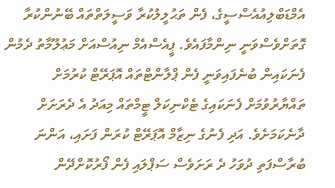އެމްޑަބްލިއުއެސްސީގެ، ފެން ތަޙުލީލުކުރާ ވަސީލަތްތައް ބޭނުންކުރާ ގޮތަށްވެސްވަނީ ނިންމާފައެވެ. ޕީއެސްއެމް ނިއުސްއަށް މަޢުލޫމާތު ދެމުން ފެނަކައިން ބުނެފައިވަނީ ފެން ޕްލާންޓްތައް އޮޕަރޭޓް ކުރުމަށް ތައްޔާރުވުމަށް ފެނަކައިގެ ޓެކްނިކަލް ޓީމްތައް މިއަދު އެ ދެރަށަށް ދާނެކަމަށެވެ. އަދި ފެނުގެ ނިޒާމް އޮޕަރޭޓް ކުރަން ފަށައި، އަންނަ ބުރާސްފަތި ދުވަހު ދެ ރަށަވެސް ސަޕްލައި ފެން ފޯރުކޮށްދޭން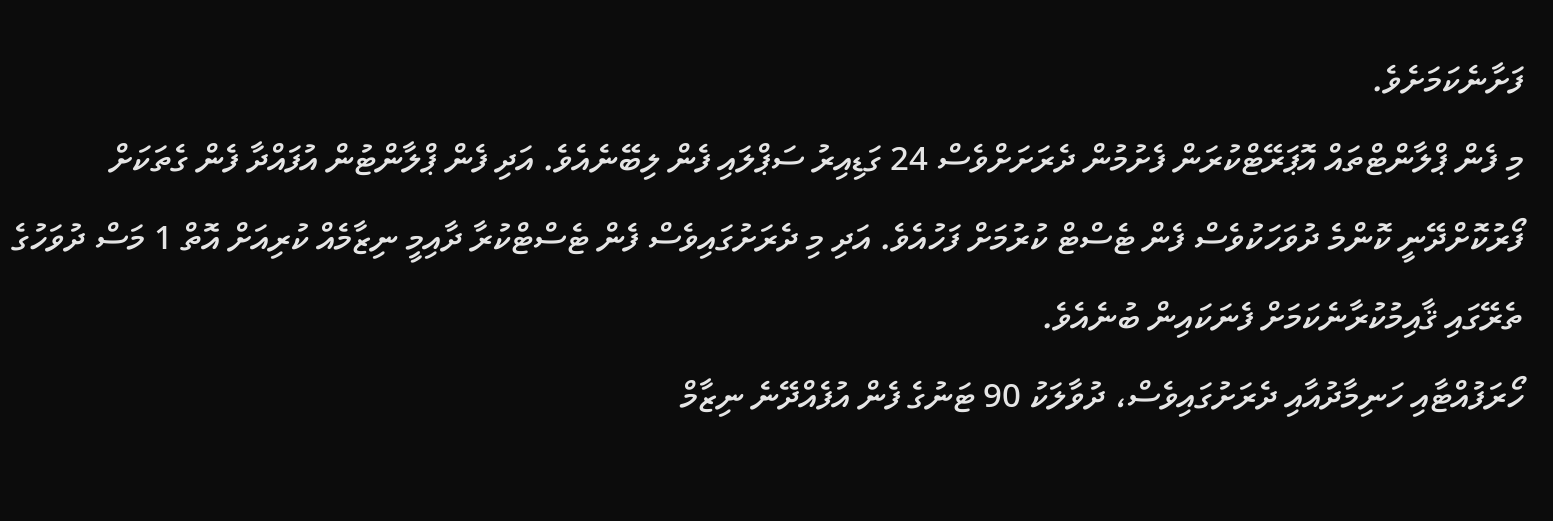ފަށާނެކަމަށެވެ.
މި ފެން ޕްލާންޓްތައް އޮޕަރޭޓްކުރަން ފެށުމުން ދެރަށަށްވެސް 24 ގަޑިއިރު ސަޕްލައި ފެން ލިބޭނެއެވެ. އަދި ފެން ޕްލާންޓުން އުފައްދާ ފެން ގެތަކަށް ފޯރުކޮށްދޭނީ ކޮންމެ ދުވަހަކުވެސް ފެން ޓެސްޓް ކުރުމަށް ފަހުއެވެ. އަދި މި ދެރަށުގައިވެސް ފެން ޓެސްޓްކުރާ ދާއިމީ ނިޒާމެއް ކުރިއަށް އޮތް 1 މަސް ދުވަހުގެ ތެރޭގައި ޤާއިމުކުރާނެކަމަށް ފެނަކައިން ބުނެއެވެ.
ހޯރަފުއްޓާއި ހަނިމާދުއާއި ދެރަށުގައިވެސް، ދުވާލަކު 90 ޓަނުގެ ފެން އުފެއްދޭނެ ނިޒާމް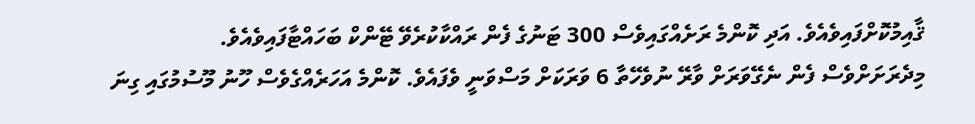ޤާއިމުކޮށްފައިވެއެވެ. އަދި ކޮންމެ ރަށެއްގައިވެސް 300 ޓަނުގެ ފެން ރައްކާކުރެވޭ ޓޭންކް ބަހައްޓާފައިވެއެވެ.
މިދެރަށަށްވެސް ފެން ނެގޭވަރަށް ވާރޭ ނުވެހޭތާ 6 ވަރަކަށް މަސްވަނީ ވެފައެވެ. ކޮންމެ އަހަރެއްގެވެސް ހޫނު މޫސުމުގައި ގިނަ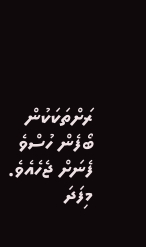ރަށްތަކަކުން ބޯފެން ހުސްވެ ފެނަށް ޖެހެއެވެ.
މިފަދަ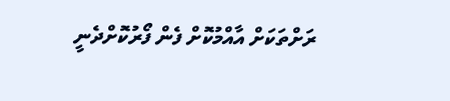ރަށްތަކަށް އާއްމުކޮށް ފެން ފޯރުކޮށްދެނީ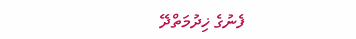ފެނުގެ ޚިދުމަތްދޭ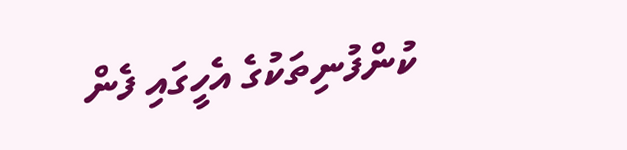ކުންފުނިތަކުގެ އެހީގައި ފެން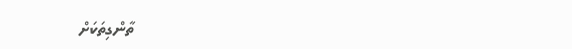ތާންގިތަކަށް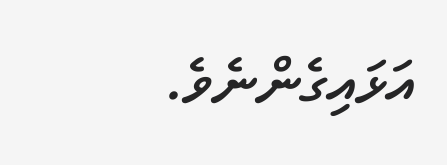އަޅައިގެންނެވެ.